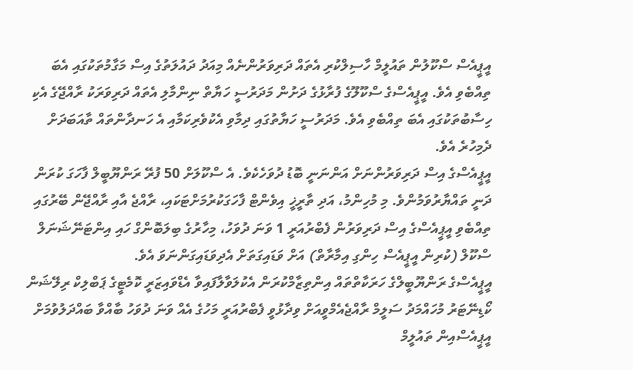އީޕީއެސް ސްކޫލުން ތައުލީމް ހާސިލްކުރި އެތައް ދަރިވަރުންނެއް މިއަދު ދައުލަތުގެ އިސް މަގާމުތަކުގައި އެބަ ތިއްބެވި އެވެ. އީޕީއެސްގެ ސްކޫލޫގެ ފުރާޅުގެ ދަށުން މަދަރުސީ ހަޔާތް ނިންމާލި އެތައް ދަރިވަރަކު ރާއްޖޭގެ އެކި ހިސާބުތަކުގައި އެބަ ތިއްބެވި އެވެ. މަދަރުސީ ހަޔާތުގައި ދިމާވި އެކުވެރިކަމާއި އެ ހަނދާންތައް ތާއަބަދަށް ދެމިހުރެ އެވެ.
އީޕީއެސްގެ އިސް ދަރިވަރުންނަށް އަންނަނީ ބޮޑު ދުވަހެކެވެ. އެ ސްކޫލަށް 50 ފުރޭ ރަންޔޫބީލް ފާހަގަ ކުރަން ދަނީ ތައްޔާރުވަމުންވެ. މި މުހިންމު، އަދި ތާރީޚީ އިވެންޓް ފާހަގަކުރުމަށްޓަކައި، ރާއްޖެ އާއި ރާއްޖޭން ބޭރުގައި ތިއްބެވި އީޕީއެސްގެ އިސް ދަރިވަރުން ފެބްރުއަރީ 1 ވަނަ ދުވަހު، މިހާރުގެ ބިލަބޮންގް ހައި އިންޓަނޭޝަނަލް ސްކޫލް (ކުރިން އީޕީއެސް ހިންގި އިމާރާތް) އަށް ވަޑައިގަތަށް އެދިވަޑައިގަންނަވަ އެވެ.
އީޕީއެސްގެ ރަންޔޫބީލްގެ ހަރަކާތްތައް އިންތިޒާމްކުރަން އެކުލަވާލާފައިވާ އެޑްވައިޒަރީ ކޮމެޓީގެ ޕަބްލިކް ރިލޭޝަން ކޯޑިނޭޓަރު މުހައްމަދު ސަލީމް ރާއްޖެއެމްވީއަށް ވިދާޅުވީ ފެބްރުއަރީ މަހުގެ އެއް ވަނަ ދުވަހު ބާއްވާ ބައްދަލުވުމަށް އީޕީއެސްއިން ތައުލީމް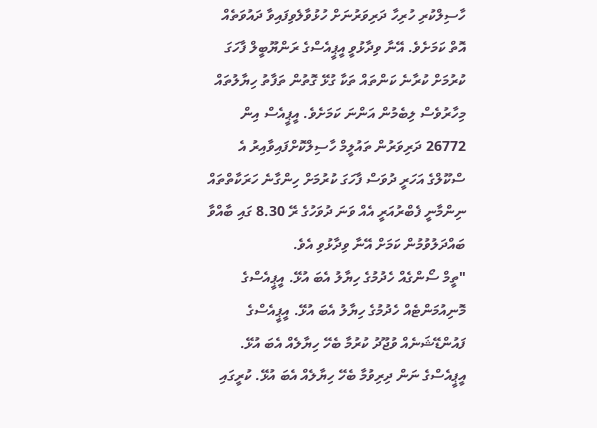ހާސިލްކުރި ހުރިހާ ދަރިވަރުނަށް ހުޅުވާލެވިފައިވާ ދައުވަތެއް އޮތް ކަމަށެވެ. އޭނާ ވިދާޅުވީ އީޕީއެސްގެ ރަންޔޫބީލް ފާހަގަ ކުރުމަށް ކުރާނެ ކަންތައް ތަކާ ގުޅޭ ގޮތުން ތަފާތު ހިޔާލުތައް މިހާރުވެސް ލިބެމުން އަންނަ ކަމަށެވެ. އީޕީއެސް އިން 26772 ދަރިވަރުން ތައުލީމް ހާސިލްކޮށްފައިވާއިރު އެ ސްކޫލްގެ އަހަރީ ދުވަސް ފާހަގަ ކުރުމަށް ހިންގާނެ ހަރަކާތްތައް ނިންމާނީ ފެބްރުއަރީ އެއް ވަނަ ދުވަހުގެ ރޭ 8.30 ގައި ބާއްވާ ބައްދަލުވުމުން ކަމަށް އޭނާ ވިދާޅުވި އެވެ.
"ތީމް ސޯންގެއް ހެދުމުގެ ހިޔާލު އެބަ އުޅޭ. އީޕީއެސްގެ މޮނިއުމަންޓެއް ހެދުމުގެ ހިޔާލު އެބަ އުޅޭ. އީޕީއެސްގެ ފައުންޑޭޝަނެއް ވުޖޫދު ކުރުމާ ބެހޭ ހިޔާލެއް އެބަ އުޅޭ. އީޕީއެސްގެ ނަން ދިރިވުމާ ބެހޭ ހިޔާލެއް އެބަ އުޅޭ. ކުރީގައި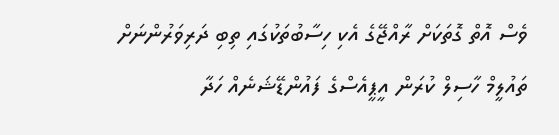ވެސް އޮތް ގޮތަކަށް ރާއްޖޭގެ އެކި ހިސާބުތަކުގައި ތިބި ދަރިވަރުންނަށް ތައުލީމް ހާސިލް ކުރަން އީޕީއެސްގެ ފައުންޑޭޝަނެއް ހަދާ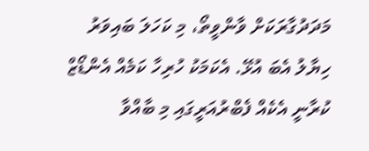މަދަދުގާރަކަށް ވާންވީތޯ، މި ކަހަލަ ބައިވަރު ހިޔާލު އެބަ އުޅޭ. އެކަމަކު ހުރިހާ ކަމެއް އެންޑޯޒް ކުރާނީ އެކެއް ފެބްރުއަރީގައި މި ބާއްވާ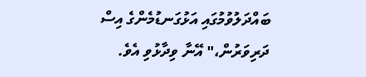ބައްދަލުވުމުގައި އަޅުގަނޑުމެންގެ އިސް ދަރިވަރުން،" އޭނާ ވިދާޅުވި އެވެ.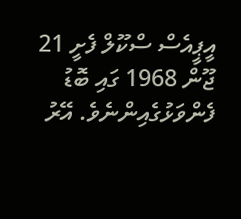އީޕީއެސް ސްކޫލް ފެށީ 21 ޖޫން 1968 ގައި ބޮޑު ފެންވަޅުގެއިންނެވެ. އޭރު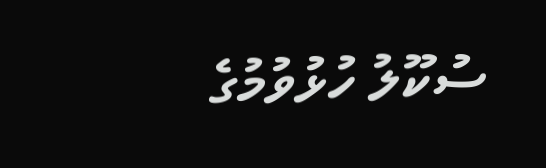ސުކޫލު ހުޅުވުމުގެ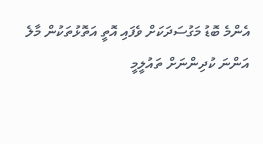އެންމެ ބޮޑު މަގުސަދަކަށް ވެފައި އޮތީ އަތޮޅުތަކުން މާލެ އަންނަ ކުދިންނަށް ތައުލީމީ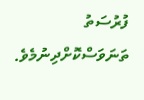ފުރުސަތު ތަނަވަސްކޮށްދިނުމެވެ.